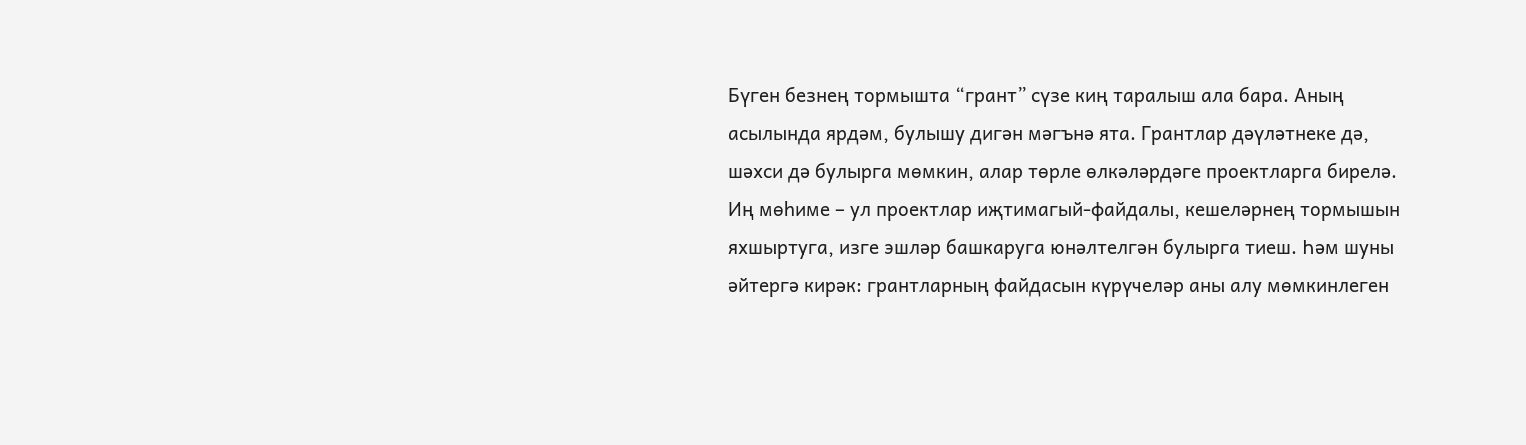Бүген безнең тормышта “грант” сүзе киң таралыш ала бара. Аның асылында ярдәм, булышу дигән мәгънә ята. Грантлар дәүләтнеке дә, шәхси дә булырга мөмкин, алар төрле өлкәләрдәге проектларга бирелә. Иң мөһиме – ул проектлар иҗтимагый-файдалы, кешеләрнең тормышын яхшыртуга, изге эшләр башкаруга юнәлтелгән булырга тиеш. Һәм шуны әйтергә кирәк: грантларның файдасын күрүчеләр аны алу мөмкинлеген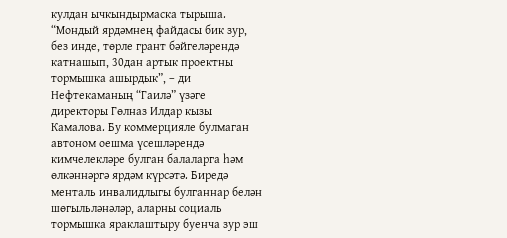кулдан ычкындырмаска тырыша.
“Мондый ярдәмнең файдасы бик зур, без инде, төрле грант бәйгеләрендә катнашып, 30дан артык проектны тормышка ашырдык”, – ди Нефтекаманың “Гаилә” үзәге директоры Гөлназ Илдар кызы Камалова. Бу коммерцияле булмаган автоном оешма үсешләрендә кимчелекләре булган балаларга һәм өлкәннәргә ярдәм күрсәтә. Биредә менталь инвалидлыгы булганнар белән шөгыльләнәләр, аларны социаль тормышка яраклаштыру буенча зур эш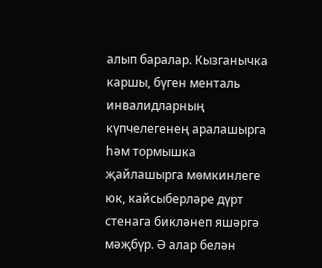алып баралар. Кызганычка каршы, бүген менталь инвалидларның күпчелегенең аралашырга һәм тормышка җайлашырга мөмкинлеге юк, кайсыберләре дүрт стенага бикләнеп яшәргә мәҗбүр. Ә алар белән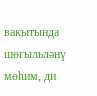вакытында шөгыльләнү мөһим, ди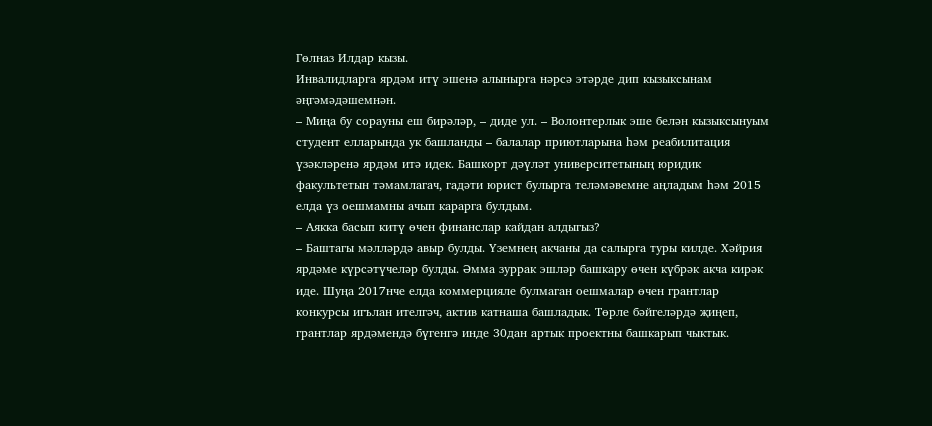Гөлназ Илдар кызы.
Инвалидларга ярдәм итү эшенә алынырга нәрсә этәрде дип кызыксынам әңгәмәдәшемнән.
– Миңа бу сорауны еш бирәләр, – диде ул. – Волонтерлык эше белән кызыксынуым студент елларында ук башланды – балалар приютларына һәм реабилитация үзәкләренә ярдәм итә идек. Башкорт дәүләт университетының юридик факультетын тәмамлагач, гадәти юрист булырга теләмәвемне аңладым һәм 2015 елда үз оешмамны ачып карарга булдым.
– Аякка басып китү өчен финанслар кайдан алдыгыз?
– Баштагы мәлләрдә авыр булды. Үземнең акчаны да салырга туры килде. Хәйрия ярдәме күрсәтүчеләр булды. Әмма зуррак эшләр башкару өчен күбрәк акча кирәк иде. Шуңа 2017нче елда коммерцияле булмаган оешмалар өчен грантлар конкурсы игълан ителгәч, актив катнаша башладык. Төрле бәйгеләрдә җиңеп, грантлар ярдәмендә бүгенгә инде 30дан артык проектны башкарып чыктык.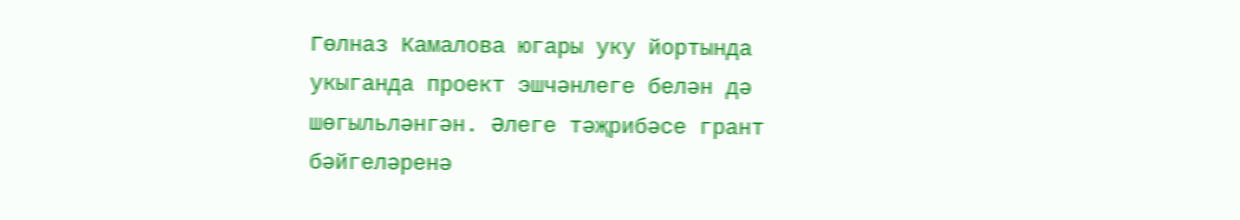Гөлназ Камалова югары уку йортында укыганда проект эшчәнлеге белән дә шөгыльләнгән. Әлеге тәҗрибәсе грант бәйгеләренә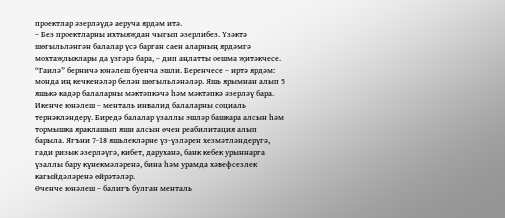проектлар әзерләүдә аеруча ярдәм итә.
– Без проектларны ихтыяҗдан чыгып әзерлибез. Үзәктә шөгыльләнгән балалар үсә барган саен аларның ярдәмгә мохтаҗлыклары да үзгәрә бара, – дип аңлатты оешма җитәкчесе.
“Гаилә” берничә юнәлеш буенча эшли. Беренчесе – иртә ярдәм: монда иң кечкенәләр белән шөгыльләнәләр. Яшь ярымнан алып 5 яшькә кадәр балаларны мәктәпкәчә һәм мәктәпкә әзерләү бара.
Икенче юнәлеш – менталь инвалид балаларны социаль тернәкләндерү. Биредә балалар үзаллы эшләр башкара алсын һәм тормышка яраклашып яши алсын өчен реабилитация алып барыла. Ягъни 7-18 яшьлекләрне үз-үзләрен хезмәтләндерүгә, гади ризык әзерләүгә, кибет, даруханә, банк кебек урыннарга үзаллы бару күнекмәләренә, бина һәм урамда хәвефсезлек кагыйдәләренә өйрәтәләр.
Өченче юнәлеш – балигъ булган менталь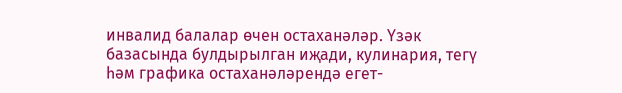инвалид балалар өчен остаханәләр. Үзәк базасында булдырылган иҗади, кулинария, тегү һәм графика остаханәләрендә егет-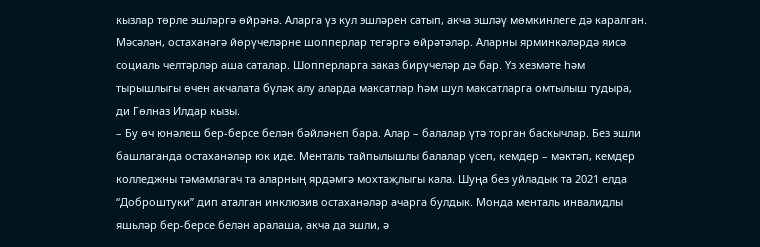кызлар төрле эшләргә өйрәнә. Аларга үз кул эшләрен сатып, акча эшләү мөмкинлеге дә каралган. Мәсәлән, остаханәгә йөрүчеләрне шопперлар тегәргә өйрәтәләр. Аларны ярминкәләрдә яисә социаль челтәрләр аша саталар. Шопперларга заказ бирүчеләр дә бар. Үз хезмәте һәм тырышлыгы өчен акчалата бүләк алу аларда максатлар һәм шул максатларга омтылыш тудыра, ди Гөлназ Илдар кызы.
– Бу өч юнәлеш бер-берсе белән бәйләнеп бара. Алар – балалар үтә торган баскычлар. Без эшли башлаганда остаханәләр юк иде. Менталь тайпылышлы балалар үсеп, кемдер – мәктәп, кемдер колледжны тәмамлагач та аларның ярдәмгә мохтаҗлыгы кала. Шуңа без уйладык та 2021 елда “Доброштуки” дип аталган инклюзив остаханәләр ачарга булдык. Монда менталь инвалидлы яшьләр бер-берсе белән аралаша, акча да эшли, ә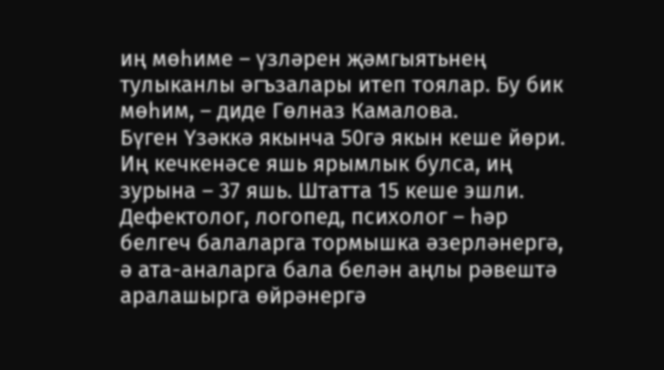иң мөһиме – үзләрен җәмгыятьнең тулыканлы әгъзалары итеп тоялар. Бу бик мөһим, – диде Гөлназ Камалова.
Бүген Үзәккә якынча 50гә якын кеше йөри. Иң кечкенәсе яшь ярымлык булса, иң зурына – 37 яшь. Штатта 15 кеше эшли. Дефектолог, логопед, психолог – һәр белгеч балаларга тормышка әзерләнергә, ә ата-аналарга бала белән аңлы рәвештә аралашырга өйрәнергә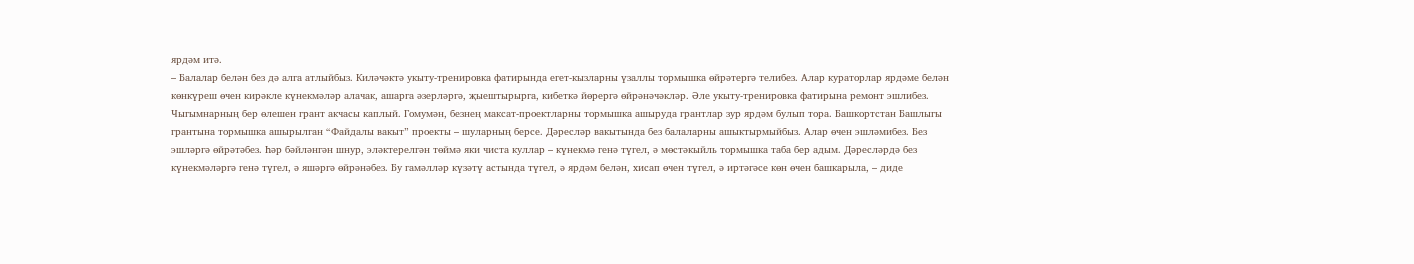ярдәм итә.
– Балалар белән без дә алга атлыйбыз. Киләчәктә укыту-тренировка фатирында егет-кызларны үзаллы тормышка өйрәтергә телибез. Алар кураторлар ярдәме белән көнкүреш өчен кирәкле күнекмәләр алачак, ашарга әзерләргә, җыештырырга, кибеткә йөрергә өйрәнәчәкләр. Әле укыту-тренировка фатирына ремонт эшлибез. Чыгымнарның бер өлешен грант акчасы каплый. Гомумән, безнең максат-проектларны тормышка ашыруда грантлар зур ярдәм булып тора. Башкортстан Башлыгы грантына тормышка ашырылган “Файдалы вакыт” проекты – шуларның берсе. Дәресләр вакытында без балаларны ашыктырмыйбыз. Алар өчен эшләмибез. Без эшләргә өйрәтәбез. Һәр бәйләнгән шнур, эләктерелгән төймә яки чиста куллар – күнекмә генә түгел, ә мөстәкыйль тормышка таба бер адым. Дәресләрдә без күнекмәләргә генә түгел, ә яшәргә өйрәнәбез. Бу гамәлләр күзәтү астында түгел, ә ярдәм белән, хисап өчен түгел, ә иртәгәсе көн өчен башкарыла, – диде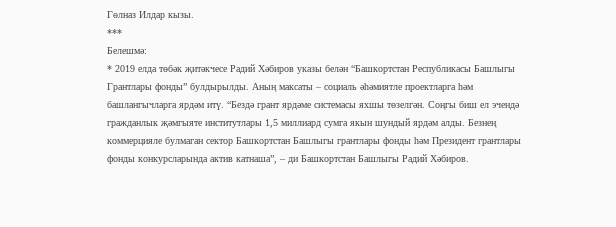Гөлназ Илдар кызы.
***
Белешмә:
* 2019 елда төбәк җитәкчесе Радий Хәбиров указы белән “Башкортстан Республикасы Башлыгы Грантлары фонды” булдырылды. Аның максаты – социаль әһәмиятле проектларга һәм башлангычларга ярдәм итү. “Бездә грант ярдәме системасы яхшы төзелгән. Соңгы биш ел эчендә гражданлык җәмгыяте институтлары 1,5 миллиард сумга якын шундый ярдәм алды. Безнең коммерцияле булмаган сектор Башкортстан Башлыгы грантлары фонды һәм Президент грантлары фонды конкурсларында актив катнаша”, – ди Башкортстан Башлыгы Радий Хәбиров.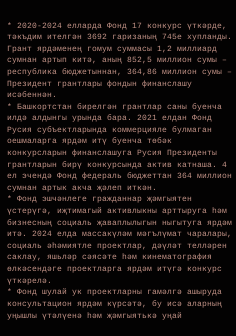* 2020-2024 елларда Фонд 17 конкурс үткәрде, тәкъдим ителгән 3692 гаризаның 745е хупланды. Грант ярдәменең гомум суммасы 1,2 миллиард сумнан артып китә, аның 852,5 миллион сумы – республика бюджетыннан, 364,86 миллион сумы – Президент грантлары фондын финанслашу исәбеннән.
* Башкортстан бирелгән грантлар саны буенча илдә алдынгы урында бара. 2021 елдан Фонд Русия субъектларында коммерцияле булмаган оешмаларга ярдәм итү буенча төбәк конкурсларын финанслашуга Русия Президенты грантларын бирү конкурсында актив катнаша. 4 ел эчендә Фонд федераль бюджеттан 364 миллион сумнан артык акча җәлеп иткән.
* Фонд эшчәнлеге гражданнар җәмгыятен үстерүгә, иҗтимагый активлыкны арттыруга һәм бизнесның социаль җаваплылыгын ныгытуга ярдәм итә. 2024 елда массакүләм мәгълүмат чаралары, социаль әһәмиятле проектлар, дәүләт телләрен саклау, яшьләр сәясәте һәм кинематография өлкәсендәге проектларга ярдәм итүгә конкурс үткәрелә.
* Фонд шулай ук проектларны гамәлгә ашыруда консультацион ярдәм күрсәтә, бу исә аларның уңышлы үтәлүенә һәм җәмгыятькә уңай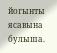йогынты ясавына булыша.